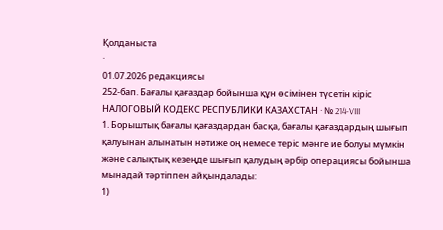Қолданыста
·
01.07.2026 редакциясы
252-бап. Бағалы қағаздар бойынша құн өсімінен түсетін кіріс
НАЛОГОВЫЙ КОДЕКС РЕСПУБЛИКИ КАЗАХСТАН · № 214-VIII
1. Борыштық бағалы қағаздардан басқа, бағалы қағаздардың шығып қалуынан алынатын нәтиже оң немесе теріс мәнге ие болуы мүмкін және салықтық кезеңде шығып қалудың әрбір операциясы бойынша мынадай тәртіппен айқындалады:
1)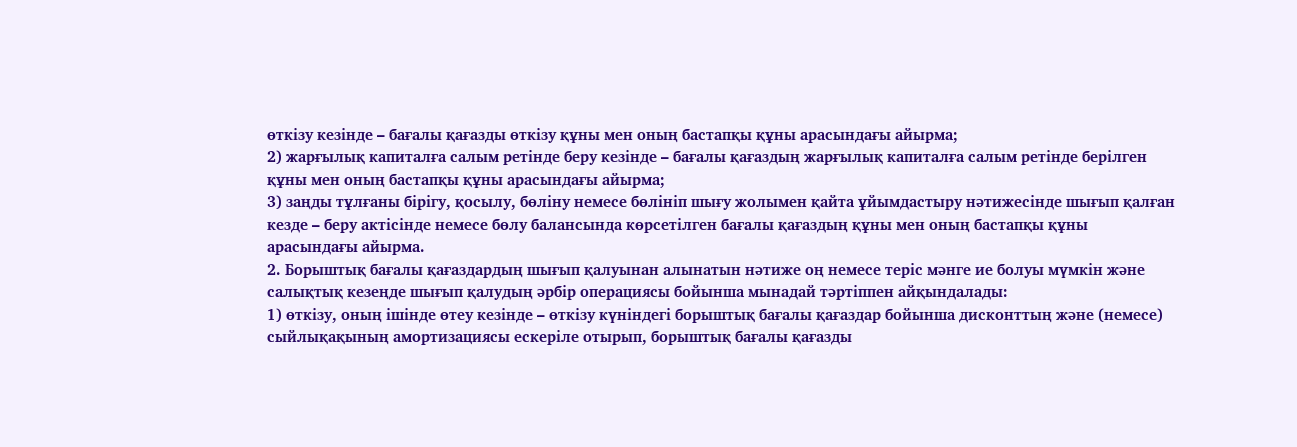өткізу кезінде – бағалы қағазды өткізу құны мен оның бастапқы құны арасындағы айырма;
2) жарғылық капиталға салым ретінде беру кезінде – бағалы қағаздың жарғылық капиталға салым ретінде берілген құны мен оның бастапқы құны арасындағы айырма;
3) заңды тұлғаны бірігу, қосылу, бөліну немесе бөлініп шығу жолымен қайта ұйымдастыру нәтижесінде шығып қалған кезде – беру актісінде немесе бөлу балансында көрсетілген бағалы қағаздың құны мен оның бастапқы құны арасындағы айырма.
2. Борыштық бағалы қағаздардың шығып қалуынан алынатын нәтиже оң немесе теріс мәнге ие болуы мүмкін және салықтық кезеңде шығып қалудың әрбір операциясы бойынша мынадай тәртіппен айқындалады:
1) өткізу, оның ішінде өтеу кезінде – өткізу күніндегі борыштық бағалы қағаздар бойынша дисконттың және (немесе) сыйлықақының амортизациясы ескеріле отырып, борыштық бағалы қағазды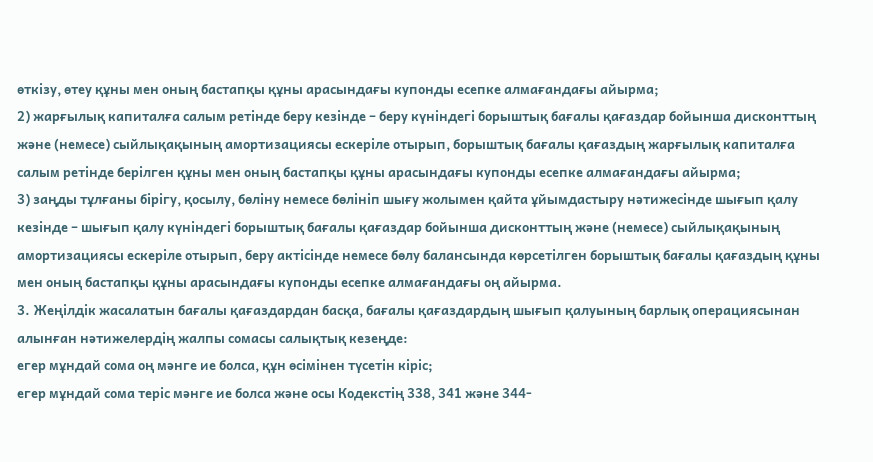өткізу, өтеу құны мен оның бастапқы құны арасындағы купонды есепке алмағандағы айырма;
2) жарғылық капиталға салым ретінде беру кезінде – беру күніндегі борыштық бағалы қағаздар бойынша дисконттың және (немесе) сыйлықақының амортизациясы ескеріле отырып, борыштық бағалы қағаздың жарғылық капиталға салым ретінде берілген құны мен оның бастапқы құны арасындағы купонды есепке алмағандағы айырма;
3) заңды тұлғаны бірігу, қосылу, бөліну немесе бөлініп шығу жолымен қайта ұйымдастыру нәтижесінде шығып қалу кезінде – шығып қалу күніндегі борыштық бағалы қағаздар бойынша дисконттың және (немесе) сыйлықақының амортизациясы ескеріле отырып, беру актісінде немесе бөлу балансында көрсетілген борыштық бағалы қағаздың құны мен оның бастапқы құны арасындағы купонды есепке алмағандағы оң айырма.
3. Жеңілдік жасалатын бағалы қағаздардан басқа, бағалы қағаздардың шығып қалуының барлық операциясынан алынған нәтижелердің жалпы сомасы салықтық кезеңде:
егер мұндай сома оң мәнге ие болса, құн өсімінен түсетін кіріс;
егер мұндай сома теріс мәнге ие болса және осы Кодекстің 338, 341 және 344-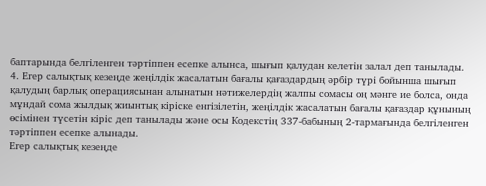баптарында белгіленген тәртіппен есепке алынса, шығып қалудан келетін залал деп танылады.
4. Егер салықтық кезеңде жеңілдік жасалатын бағалы қағаздардың әрбір түрі бойынша шығып қалудың барлық операциясынан алынатын нәтижелердің жалпы сомасы оң мәнге ие болса, онда мұндай сома жылдық жиынтық кіріске енгізілетін, жеңілдік жасалатын бағалы қағаздар құнының өсімінен түсетін кіріс деп танылады және осы Кодекстің 337-бабының 2-тармағында белгіленген тәртіппен есепке алынады.
Егер салықтық кезеңде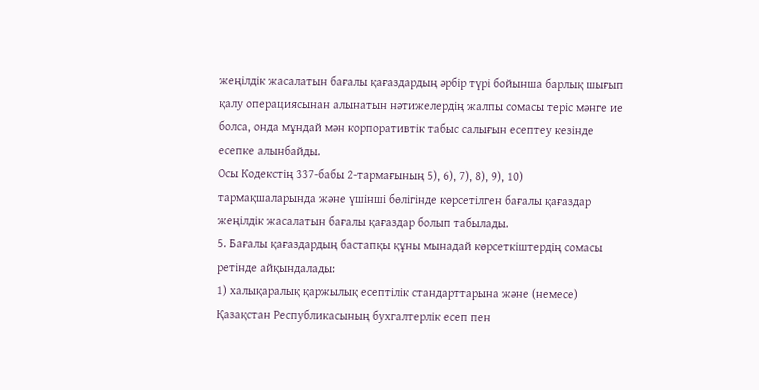жеңілдік жасалатын бағалы қағаздардың әрбір түрі бойынша барлық шығып қалу операциясынан алынатын нәтижелердің жалпы сомасы теріс мәнге ие болса, онда мұндай мән корпоративтік табыс салығын есептеу кезінде есепке алынбайды.
Осы Кодекстің 337-бабы 2-тармағының 5), 6), 7), 8), 9), 10) тармақшаларында және үшінші бөлігінде көрсетілген бағалы қағаздар жеңілдік жасалатын бағалы қағаздар болып табылады.
5. Бағалы қағаздардың бастапқы құны мынадай көрсеткіштердің сомасы ретінде айқындалады:
1) халықаралық қаржылық есептілік стандарттарына және (немесе) Қазақстан Республикасының бухгалтерлік есеп пен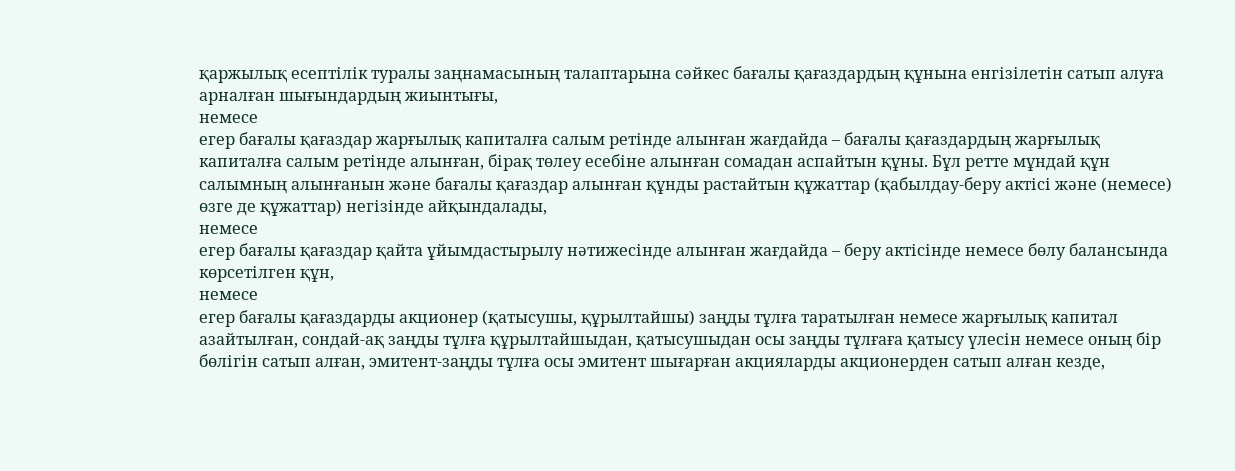қаржылық есептілік туралы заңнамасының талаптарына сәйкес бағалы қағаздардың құнына енгізілетін сатып алуға арналған шығындардың жиынтығы,
немесе
егер бағалы қағаздар жарғылық капиталға салым ретінде алынған жағдайда – бағалы қағаздардың жарғылық капиталға салым ретінде алынған, бірақ төлеу есебіне алынған сомадан аспайтын құны. Бұл ретте мұндай құн салымның алынғанын және бағалы қағаздар алынған құнды растайтын құжаттар (қабылдау-беру актісі және (немесе) өзге де құжаттар) негізінде айқындалады,
немесе
егер бағалы қағаздар қайта ұйымдастырылу нәтижесінде алынған жағдайда – беру актісінде немесе бөлу балансында көрсетілген құн,
немесе
егер бағалы қағаздарды акционер (қатысушы, құрылтайшы) заңды тұлға таратылған немесе жарғылық капитал азайтылған, сондай-ақ заңды тұлға құрылтайшыдан, қатысушыдан осы заңды тұлғаға қатысу үлесін немесе оның бір бөлігін сатып алған, эмитент-заңды тұлға осы эмитент шығарған акцияларды акционерден сатып алған кезде,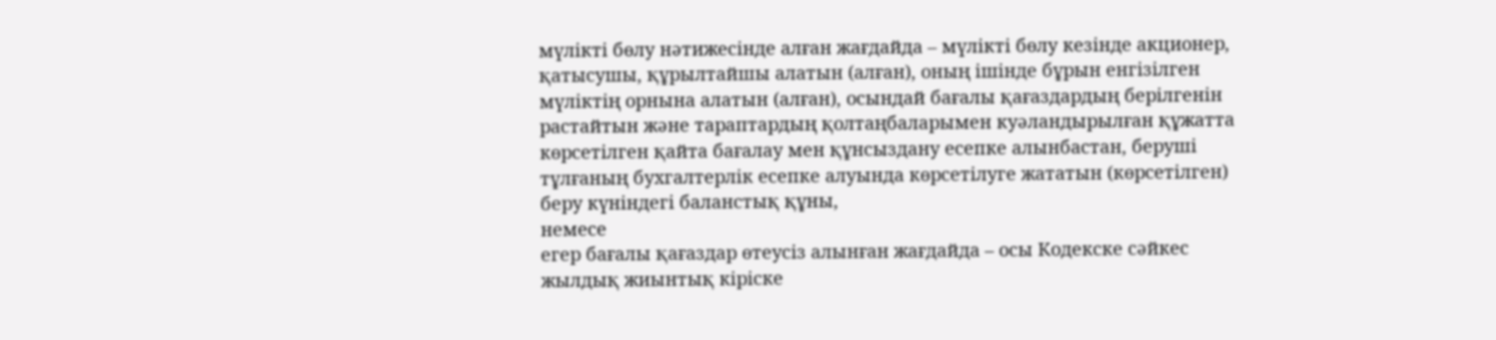мүлікті бөлу нәтижесінде алған жағдайда – мүлікті бөлу кезінде акционер, қатысушы, құрылтайшы алатын (алған), оның ішінде бұрын енгізілген мүліктің орнына алатын (алған), осындай бағалы қағаздардың берілгенін растайтын және тараптардың қолтаңбаларымен куәландырылған құжатта көрсетілген қайта бағалау мен құнсыздану есепке алынбастан, беруші тұлғаның бухгалтерлік есепке алуында көрсетілуге жататын (көрсетілген) беру күніндегі баланстық құны,
немесе
егер бағалы қағаздар өтеусіз алынған жағдайда – осы Кодекске сәйкес жылдық жиынтық кіріске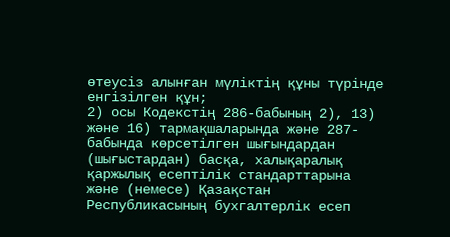өтеусіз алынған мүліктің құны түрінде енгізілген құн;
2) осы Кодекстің 286-бабының 2), 13) және 16) тармақшаларында және 287-бабында көрсетілген шығындардан (шығыстардан) басқа, халықаралық қаржылық есептілік стандарттарына және (немесе) Қазақстан Республикасының бухгалтерлік есеп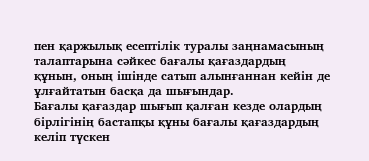пен қаржылық есептілік туралы заңнамасының талаптарына сәйкес бағалы қағаздардың құнын, оның ішінде сатып алынғаннан кейін де ұлғайтатын басқа да шығындар.
Бағалы қағаздар шығып қалған кезде олардың бірлігінің бастапқы құны бағалы қағаздардың келіп түскен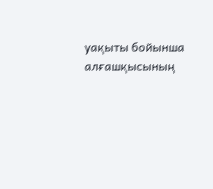уақыты бойынша алғашқысының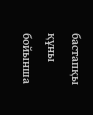бастапқы құны бойынша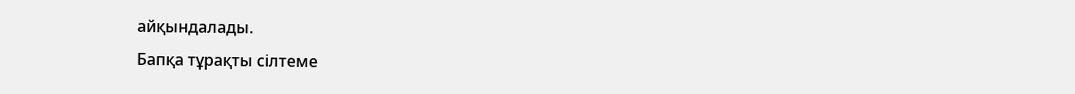айқындалады.
Бапқа тұрақты сілтеме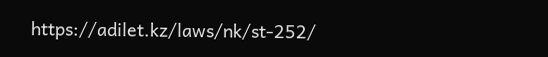https://adilet.kz/laws/nk/st-252/